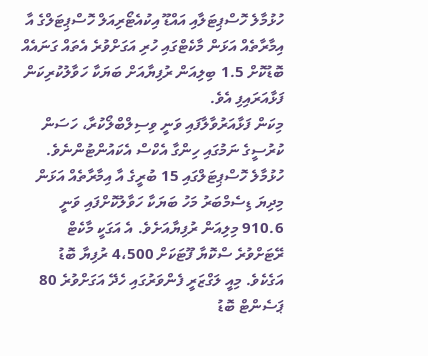ހުޅުމާލެ ހޮސްޕިޓަލާއި އައްޑޫ އިކުއެޓޯރިއަލް ހޮސްޕިޓަލްގެ އާ އިމާރާތެއް އަޅަން މާކެޓްގައި ހުރި އަގަށްވުރެ އެތައް ގަނައެއް ބޮޑުކޮށް 1.5 ބިލިއަން ރުފިޔާއަށް ބަޔަކާ ހަވާލުކުރިކަން ފަޅާއަރައިފި އެވެ.
މިކަން ފަޅާއަރުވާލާފައި ވަނީ ވިސިލްބްލޯކުރާ، ހަސަން ކުރުސީގެ ނަމުގައި ހިންގާ އެކްސް އެކައުންޓުންނެވެ.
ހުޅުމާލެ ހޮސްޕިޓަލްގައި 15 ބުރީގެ އާ އިމާރާތެއް އަޅަން މިދިޔަ ޑިސެމްބަރު މަހު ބަޔަކާ ހަވާލުކޮށްފައި ވަނީ 910.6 މިލިއަން ރުފިޔާއަށެވެ. އެ އަގަކީ މާކެޓް ރޭޓަށްވުރެ ސްކޮޔާ ފޫޓަކަށް 4،500 ރުފިޔާ ބޮޑު އަގެކެވެ. މިއީ ލަގްޒަރީ ފެންވަރުގައި ހެދޭ އަގަށްވުރެ 80 ޕަސެންޓް ބޮޑު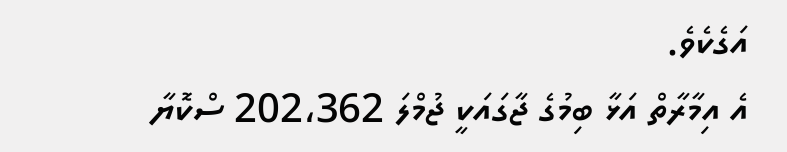އަގެކެވެ.
އެ އިމާރާތް އަޅާ ބިމުގެ ޖާގައަކީ ޖުމްލަ 202،362 ސްކޮޔާ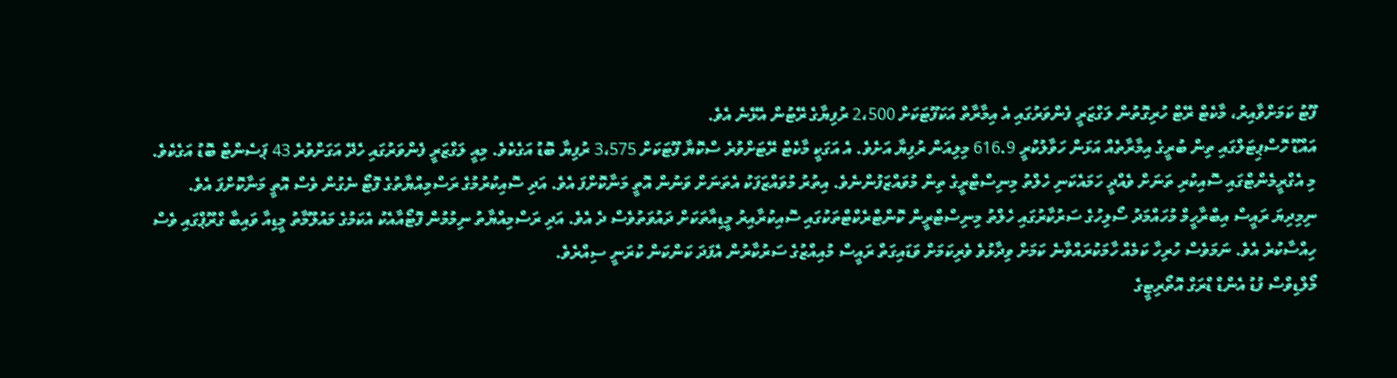ފޫޓު ކަމަށްވާއިރު، މާކެޓް ރޭޓް ހުރިގޮތުން ލަގްޒަރީ ފެންވަރުގައި އެ އިމާރާތް އަކަފޫޓަކަށް 2،500 ރުފިޔާގެ ރޭޓުން އެޅޭނެ އެވެ.
އައްޑޫ ހޮސްޕިޓަލްގައި ތިން ބުރީގެ އިމާރާތެއް އަޅަން ހަވާލުކުރީ 616.9 މިލިއަން ރުފިޔާ އަށެވެ. އެ އަގަކީ މާކެޓް ރޭޓަށްވުރެ ސްކޮޔާ ފޫޓަކަށް 3،575 ރުފިޔާ ބޮޑު އަގެކެވެ. މިއީ ލަގްޒަރީ ފެންވަރުގައި ހެދޭ އަގަށްވުރެ 43 ޕަސެންޓް ބޮޑު އަގެކެވެ.
މި އެގްރީމެންޓްގައި ސޮއިކުރި ތަނަށް ވެއްދީ ހަމައެކަނި ހެލްތު މިނިސްޓްރީގެ ތިން މުވައްޒަފުންނެވެ. އިތުރު މުވައްޒަފަކު އެތަނަށް ވަނުން އޮތީ މަނާކޮށްފަ އެވެ. އަދި ސޮއިކުރުމުގެ ރަސްމިއްޔާތުގެ ފޮޓޯ ނެގުން ވެސް އޮތީ މަނާކޮށްފަ އެވެ.
ނިމިދިޔަ ރައީސް އިބްރާހީމް މުހައްމަދު ސޯލިހުގެ ސަރުކާރުގައި ހެލްތު މިނިސްޓްރީން ކޮންޓްރެކްޓްތަކުގައި ސޮއިކުރާއިރު މީޑިއާތަކަށް ދައުވަތުވެސް ދެ އެވެ. އަދި ރަސްމިއްޔާތު ނިމުމުން ފޮޓޯއާއެކު އެކަމުގެ މައުލޫމާތު މީޑިއާ ވައިބާ ގްރޫޕްގައި ވެސް ހިއްސާކުރެ އެވެ. ނަމަވެސް ހުރިހާ ކަމެއް ހާމަކުރައްވާނެ ކަމަށް ވިދާޅުވެ ވެރިކަމަށް ވަޑައިގަތް ރައީސް މުއިއްޒުގެ ސަރުކާރުން އެފަދަ ކަންކަން ކުރަނީ ސިއްރެވެ.
މޯލްޑިވްސް ފުޑު އެންޑް ޑްރަގް އޮތޯރިޓީގެ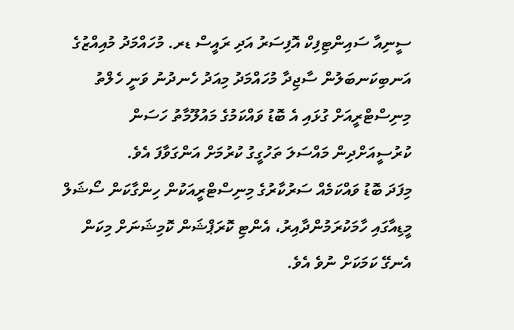ސީނިއާ ސައިންޓިފިކް އޮފިސަރު އަދި ރައީސް ޑރ. މުހައްމަދު މުއިއްޒުގެ އަނބިކަނބަލުން ސާޖިދާ މުހައްމަދު މިއަދު ހެނދުނު ވަނީ ހެލްތު މިނިސްޓްރީއަށް ގުޅައި އެ ބޮޑު ވައްކަމުގެ މައުލޫމާތު ހަސަން ކުރުސީއަށްދިން މައްސަލަ ތަހުގީގު ކުރުމަށް އަންގަވާފަ އެވެ.
މިފަދަ ބޮޑު ވައްކަމެއް ސަރުކާރުގެ މިނިސްޓްރީއަކުން ހިންގާކަން ސޯޝަލް މީޑިއާގައި ހާމަކުރަމުންދާއިރު، އެންޓި ކޮރަޕްޝަން ކޮމިޝަނަށް މިކަން އެނގޭ ކަމަކަށް ނުވެ އެވެ.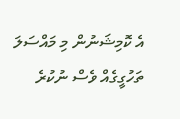އެ ކޮމިޝަނުން މި މައްސަލަ ތަހުގީގެއް ވެސް ނުކުރެ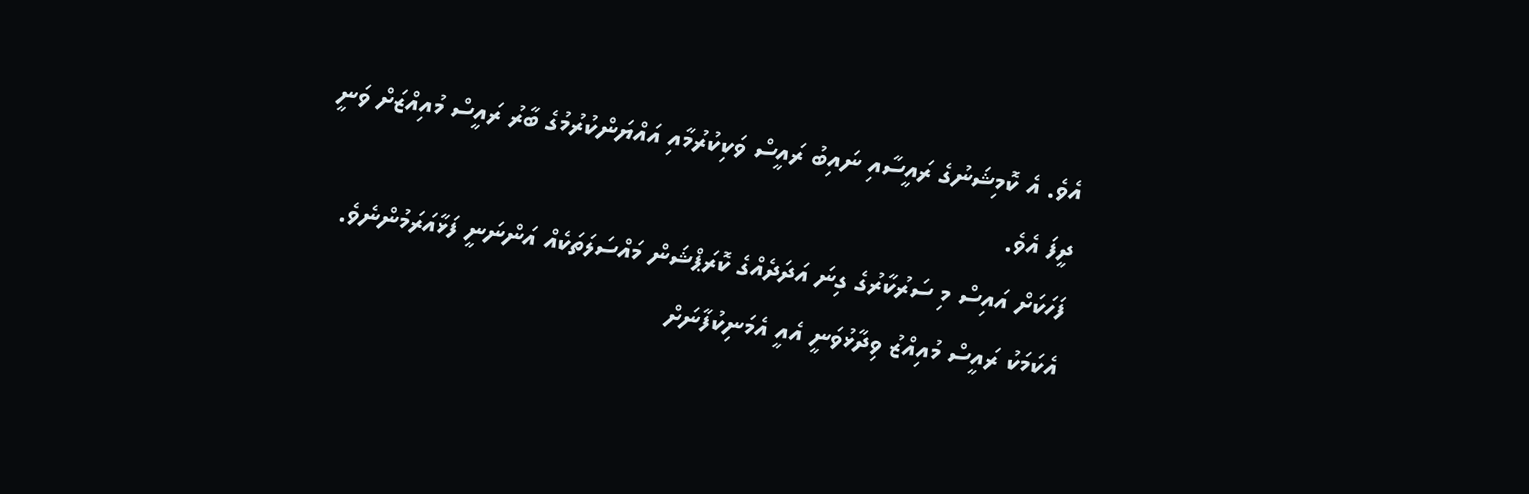އެވެ. އެ ކޮމިޝަނުގެ ރައީސާއި ނައިބު ރައީސް ވަކިކުރުމާއި އައްޔަންކުރުމުގެ ބާރު ރައީސް މުއިއްޒަށް ވަނީ ދީފަ އެވެ.
ފަހަކަށް އައިސް މި ސަރުކާރުގެ ގިނަ އަދަދެއްގެ ކޮރަޕްޝަން މައްސަލަތަކެއް އަންނަނީ ފަޅާއަރަމުންނެވެ. އެކަމަކު ރައީސް މުއިއްޒު ވިދާޅުވަނީ އެއީ އެމަނިކުފާނަށް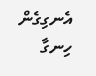އެނގިގެން ހިނގާ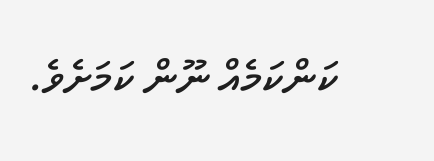ކަންކަމެއް ނޫން ކަމަށެވެ.